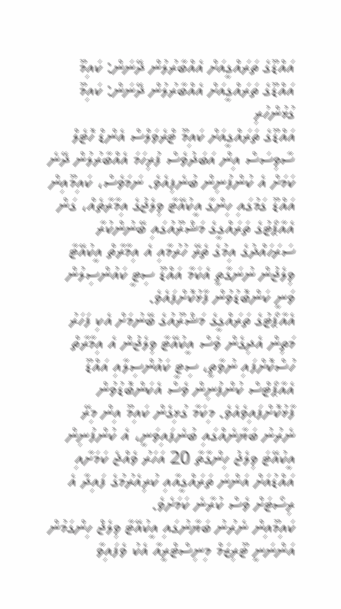އައްޑޫގެ ތަރައްގީއަށް އެއްބާރުލުން ދޭނަން: ކައިމޫ
އައްޑޫގެ ތަރައްގީއަށް އެއްބާރުލުން ދޭނަން: ކައިމޫ
ގުޅުންހުރި
އައްޑޫގެ ތަރައްގީއަށް ކައިމޫ ޓްރެވަލްސް އެންޑް ހޮޓެލް ސާވިސަސް އިން އަބަދުވެސް ފުރިހަމަ އެއްބާރުލުން ދޭނެ ކަމަށް އެ ކުންފުނިން ބުނެފިއެވެ. ނަމަވެސް، ކައިމޫއިން އައްޑޫ ގަމުގައި ހިންގާ އީކުއޭޓާ ވިލެޖުގެ އިމާރާތެއް، ގަން އެއާޕޯޓުގެ ތަރައްގީގެ މަޝްރޫއުގައި ބޭނުންކުރާ ސަރަހައްދުގެ އިމުގެ ތެރޭ ހުރުމާއި އެ އިމާރާތް އީކުއޭޓާ ވިލެޖުން ނުނަގާތީ އެކަމާ އައްޑޫ ސިޓީ ކައުންސިލުން ވަނީ ކަންބޮޑުވުން ފާޅުކޮށްފައެވެ.
އެއާޕޯޓުގެ ތަރައްގީގެ މަޝްރޫއުގެ ބޭނުމަށް އެކި ފަހަރު މަތިން އެދިގެން ވެސް އީކުއޭޓާ ވިލެޖުން އެ އިމާރާތް ހުސްކޮށްފައި ނުވާތީ، ސިޓީ ކައުންސިލާއި އައްޑޫ އެއާޕޯޓްސް ކުންފުނިން ވެސް އެކަންބޮޑުވުން ފާޅުކޮށްފައިވެއެވެ. މިކަމާ ގުޅިގެން ކައިމޫ އިން މިރޭ ނެރުނު ބަޔާނެއްގައި ބުނެފައިވަނީ، އެ ކުންފުނިން އީކުއޭޓަ ވިލެޖު ހިންގާތާ 20 އަހަރު ވެއްޖެ ކަމަށާއި އައްޑުއަށް އަންނަ ތަރައްގީއާއި ކުރިއެރުމުގެ ފައިދާ އެ ރިސޯޓަށް ވެސް ކުރާނެ ކަމަށެވެ.
ކައިމޫއިން ނެރުނު ބަޔާނުގައި އީކުއޭޓާ ވިލެޖް ހިންގަމުން އަންނަނީ ޓޫރިޒަމް މިނިސްޓްރީއާ އެކު ވެފައިވާ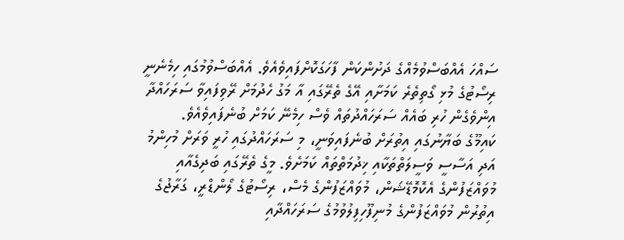ސައްހަ އެއްބަސްވުމެއްގެ ދަށުންކަން ފާހަގަކޮށްފައިވެއެވެ. އެއްބަސްވުމުގައި ހިމެނެނީ ރިސޯޓުގެ މުޅި ގޯތިތެރެ ކަމަށާއި އޭގެ ތެރޭގައި އާ މަގު ހެދުމަށް ރޭވިފައިވާ ސަރަހައްދާ އިންވެގެން ހުރި ބައެއް ސަރަހައްދުތައް ވެސް ހިމެނޭ ކަމަށް ބުނެފައިވެއެވެ.
ކައިމޫގެ ބަޔާނުގައި އިތުރަށް ބުނެފައިވަނީ، މި ސަރަހައްދުގައި ހުރީ ވަރަށް މުހިންމު އަދި އަސާސީ ވަސީލަތްތަކާއި ޚިދުމަތްތައް ކަމަށެވެ. މީގެ ތެރޭގައި ބަދިގެއާއި މުވައްޒަފުންގެ އެކޮމޮޑޭޝަން، މުވައްޒަފުންގެ މެސް، ރިސޯޓުގެ ލޯންޑްރީ، ގަރާޖުގެ އިތުރުން މުވައްޒަފުންގެ މުނިފޫހިފިލުވުމުގެ ސަރަހައްދާއި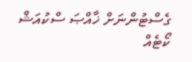ގެސްޓުންނަށް ޚާއްޞަ ސްކުއަޝް ކޯޓެއް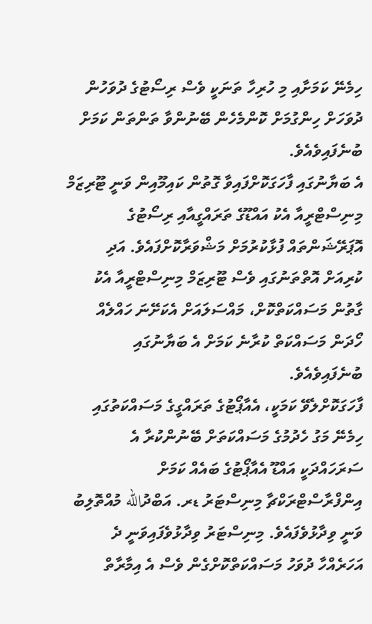ހިމެނޭ ކަމަށާއި މި ހުރިހާ ތަނަކީ ވެސް ރިސޯޓުގެ ދުވަހުން ދުވަހަށް ހިންގުމަށް ކޮންމެހެން ބޭނުންވާ ތަންތަން ކަމަށް ބުނެފައިވެއެވެ.
އެ ބަޔާނުގައި ފާހަގަކޮށްފައިވާ ގޮތުން ކައިމޫއިން ވަނީ ޓޫރިޒަމް މިނިސްޓްރީއާ އެކު އައްޑޫގެ ތަރައްގީއާއި ރިސޯޓުގެ އޮޕަރޭޝަންތައް ފުޅާކުރުމަށް މަޝްވަރާކޮށްފައެވެ. އަދި ކުރިއަށް އޮތްތަނުގައި ވެސް ޓޫރިޒަމް މިނިސްޓްރީއާ އެކު ގާތުން މަސައްކަތްކޮށް، މައްސަލައަށް އެކަށޭނަ ހައްލެއް ހޯދަން މަސައްކަތް ކުރާނެ ކަމަށް އެ ބަޔާނުގައި ބުނެފައިވެއެވެ.
ފާހަގަކޮށްލެވޭ ކަމަކީ، އެއާޕޯޓުގެ ތަރައްގީގެ މަސައްކަތުގައި ހިމެނޭ މަގު ހެދުމުގެ މަސައްކަތަށް ބޭނުންކުރާ އެ ސަރަހައްދަކީ އައްޑޫ އެއާޕޯޓުގެ ބައެއް ކަމަށް އިންފްރާސްޓްރަކްޗާ މިނިސްޓަރު ޑރ. އަބްދުالله މުއްތޮލިބު ވަނީ ވިދާޅުވެފައެވެ. މިނިސްޓަރު ވިދާޅުވެފައިވަނީ ދެ އަހަރެއްހާ ދުވަހު މަސައްކަތްކޮށްގެން ވެސް އެ އިމާރާތް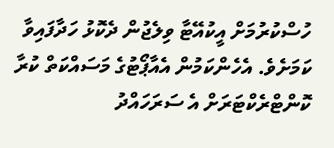ހުސްކުރުމަށް އީކުއޭޓާ ވިލެޖުން ދެކޮޅު ހަދާފައިވާ ކަމަށެވެ. އެހެންކަމުން އެއާޕޯޓުގެ މަސައްކަތް ކުރާ ކޮންޓްރެކްޓަރަށް އެ ސަރަހައްދު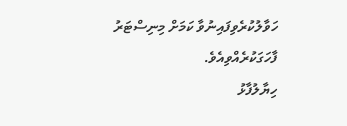ހަވާލުކުރެވިފައިނުވާ ކަމަށް މިނިސްޓަރު ފާހަގަކުރެއްވިއެވެ.
ހިޔާލުފާޅު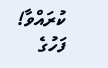ކުރައްވާ!
ފަހުގެ